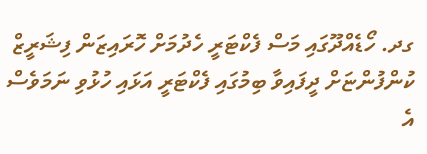ގދ. ހޯޑެއްދޫގައި މަސް ފެކްޓަރީ ހެދުމަށް ހޮރައިޒަން ފިޝަރީޒް ކުންފުންޏަށް ދީފައިވާ ބިމުގައި ފެކްޓަރީ އަޅައި ހުޅުވި ނަމަވެސް އެ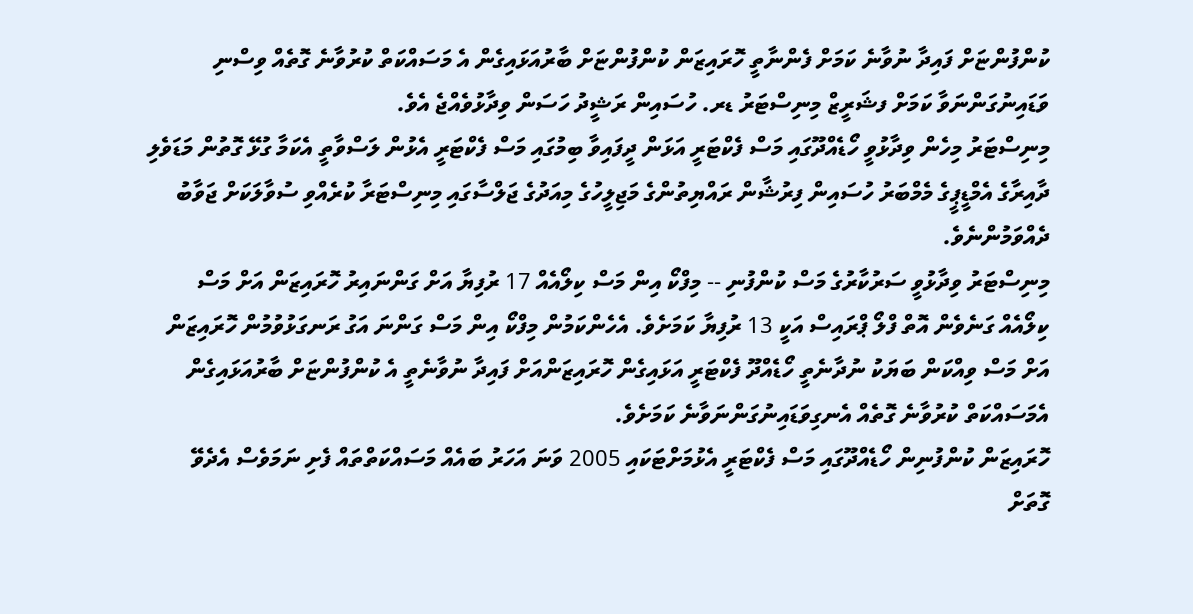ކުންފުންޏަށް ފައިދާ ނުވާނެ ކަމަށް ފެންނާތީ ހޮރައިޒަން ކުންފުންޏަށް ބާރުއަޅައިގެން އެ މަސައްކަތް ކުރުވާނެ ގޮތެއް ވިސްނި ވަޑައިނުގަންނަވާ ކަމަށް ފޝަރީޒް މިނިސްޓަރު ޑރ. ހުސައިން ރަޝީދު ހަސަން ވިދާޅުވެއްޖެ އެވެ.
މިނިސްޓަރު މިހެން ވިދާޅުވީ ހޯޑެއްދޫގައި މަސް ފެކްޓަރީ އަޅަން ދީފައިވާ ބިމުގައި މަސް ފެކްޓަރީ އެޅުން ލަސްވާތީ އެކަމާ ގުޅޭ ގޮތުން މަޑަވެލި ދާއިރާގެ އެމްޑީޕީގެ މެމްބަރު ހުސައިން ފިރުޝާން ރައްޔިތުންގެ މަޖިލީހުގެ މިއަދުގެ ޖަލްސާގައި މިނިސްޓަރާ ކުރެއްވި ސުވާލަކަށް ޖަވާބު ދެއްވަމުންނެވެ.
މިނިސްޓަރު ވިދާޅުވީ ސަރުކާރުގެ މަސް ކުންފުނި -- މިފްކޯ އިން މަސް ކިލޯއެއް 17 ރުފިޔާ އަށް ގަންނައިރު ހޮރައިޒަން އަށް މަސް ކިލޯއެއް ގަނެވެން އޮތް ފްލޯ ޕްރައިސް އަކީ 13 ރުފިޔާ ކަމަށެވެ. އެހެންކަމުން މިފްކޯ އިން މަސް ގަންނަ އަގު ރަނގަޅުވުމުން ހޮރައިޒަން އަށް މަސް ވިއްކަން ބަޔަކު ނުދާނެތީ ހޯޑެއްދޫ ފެކްޓަރީ އަޅައިގެން ހޮރައިޒަންއަށް ފައިދާ ނުވާނެތީ އެ ކުންފުންޏަށް ބާރުއަޅައިގެން އެމަސައްކަތް ކުރުވާނެ ގޮތެއް އެނގިވަޑައިނުގަންނަވާނެ ކަމަށެވެ.
ހޮރައިޒަން ކުންފުނިން ހޯޑެއްދޫގައި މަސް ފެކްޓަރީ އެޅުމަށްޓަކައި 2005 ވަނަ އަހަރު ބައެއް މަސައްކަތްތައް ފެށި ނަމަވެސް އެދެވޭ ގޮތަށް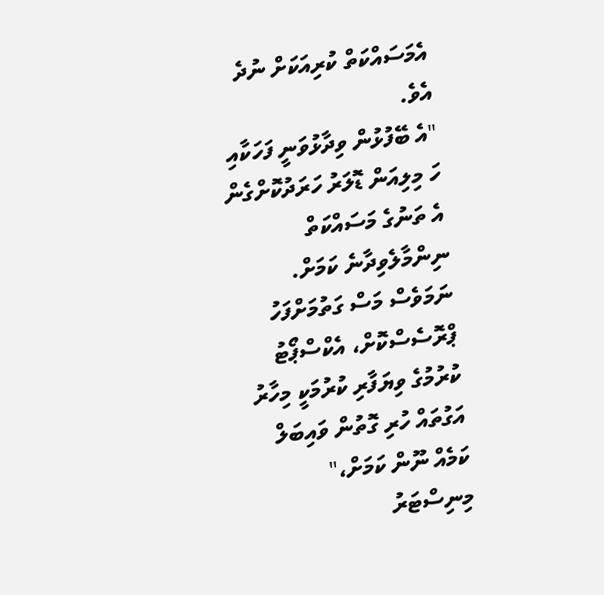އެމަސައްކަތް ކުރިއަކަށް ނުދެ އެވެ.
"އެ ބޭފުޅުން ވިދާޅުވަނީ ފަހަކާއި ހަ މިލިއަން ޑޮލަރު ހަރަދުކޮށްގެން އެ ތަނުގެ މަސައްކަތް ނިންމާލެވިދާނެ ކަމަށް. ނަމަވެސް މަސް ގަތުމަށްފަހު ޕްރޮސެސްކޮށް، އެކްސްޕޯޓު ކުރުމުގެ ވިޔަފާރި ކުރުމަކީ މިހާރު އަގުތައް ހުރި ގޮތުން ވައިބަލް ކަމެއް ނޫން ކަމަށް،" މިނިސްޓަރު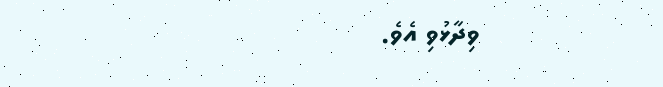ވިދާޅުވި އެވެ.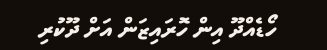ހޯޑެއްދޫ އިން ހޮރައިޒަން އަށް ދޫކުރި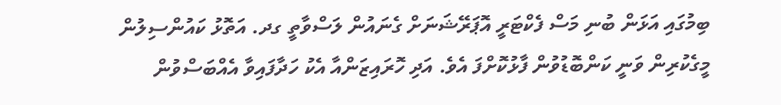ބިމުގައި އަޅަން ބުނި މަސް ފެކްޓަރީ އޮޕަރޭޝަނަށް ގެނައުން ލަސްވާތީ ގދ. އަތޮޅު ކައުންސިލުން މީގެކުރިން ވަނީ ކަންބޮޑުވުން ފާޅުކޮށްފަ އެވެ. އަދި ހޮރައިޒަންއާ އެކު ހަދާފައިވާ އެއްބަސްވުން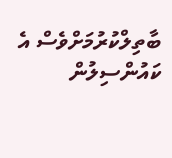ބާތިލްކުރުމަށްވެސް އެ ކައުންސިލުން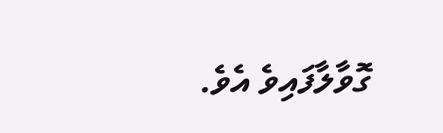ގޮވާލާފައިވެ އެވެ.